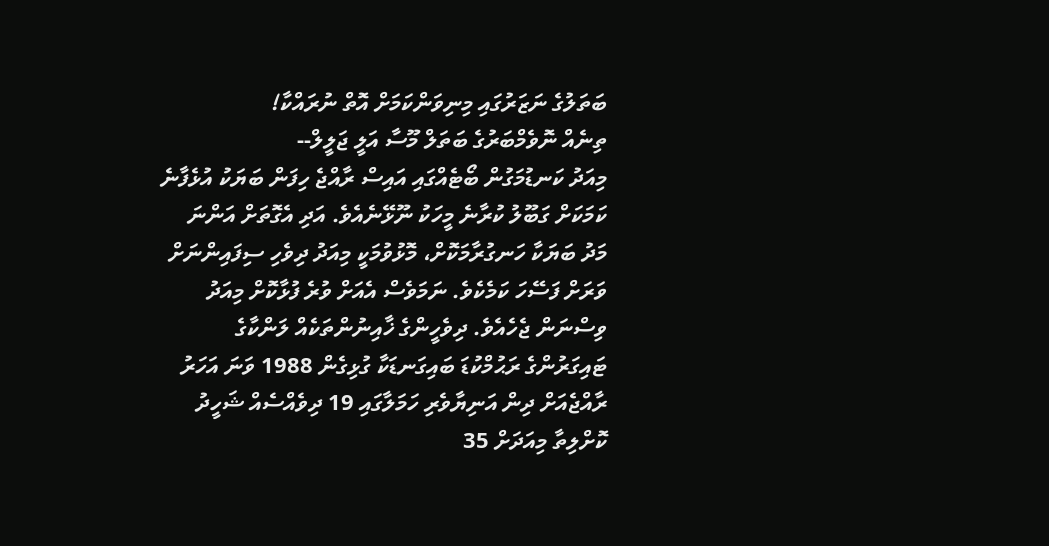ބަތަލުގެ ނަޒަރުގައި މިނިވަންކަމަށް އޮތް ނުރައްކާ!
ތިނެއް ނޮވެމްބަރުގެ ބަތަލް މޫސާ އަލީ ޖަލީލް--
މިއަދު ކަނޑުމަގުން ބޯޓެއްގައި އައިސް ރާއްޖެ ހިފަން ބަޔަކު އުޅެފާނެ ކަމަކަށް ގަބޫލު ކުރާނެ މީހަކު ނޫޅޭނެއެވެ. އަދި އެގޮތަށް އަންނަ މަދު ބަޔަކާ ހަނގުރާމަކޮށް، މޮޅުވުމަކީ މިއަދު ދިވެހި ސިފައިންނަށް ވަރަށް ފަސޭހަ ކަމެކެވެ. ނަމަވެސް އެއަށް ވުރެ ފުޅާކޮށް މިއަދު ވިސްނަން ޖެހެއެވެ. ދިވެހީންގެ ޚާއިނުންތަކެއް ލަންކާގެ ޓައިގަރުންގެ ރަޙުމްކުޑަ ބައިގަނޑަކާ ގުޅިގެން 1988 ވަނަ އަހަރު ރާއްޖެއަށް ދިން އަނިޔާވެރި ހަމަލާގައި 19 ދިވެއްސެއް ޝަހީދު ކޮށްލިތާ މިއަދަށް 35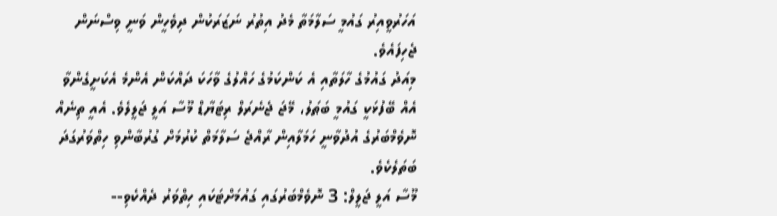އަހަރުވީއިރު ގައުމީ ސަލާމަތާ މެދު އިތުރު ނަޒަރަކުން ދިވެހީން ވަނީ ވިސްނަން ޖެހިފައެވެ.
މިއަދު ގައުމުގެ ހާލަތާއި އެ ކަންކަމުގެ ހައްލުގެ ވާހަކަ ދައްކަން އެންމެ އެކަށީގެންވާ އެއް ބޭފުޅަކީ ގައުމީ ބަޠަލު، މޭޖަ ޖެނެރަލް ރިޓަޔާޑް މޫސާ އަލީ ޖަލީލެވެ. އެއީ ތިނެއް ނޮވެމްބަރުގެ އުދުވާނީ ހަމަލާއިން ރާއްޖެ ސަލާމަތް ކުރުމަށް ގުރުބާންވި ހިތްވަރުގަދަ ބަތަލެކެވެ.
މޫސާ އަލީ ޖަލީލް: 3 ނޮވެމްބަރުގައި ގައުމަށްޓަކައި ހިތްވަރު ދެއްކެވި--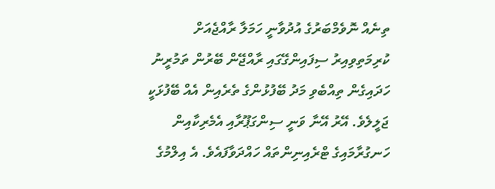ތިނެއް ނޮވެމްބަރުގެ އުދުވާނީ ހަމަލާ ރާއްޖެއަށް ކުރިމަތިވިއިރު ސިފައިންގޭގައި ރާއްޖޭން ބޭރުން ތަމުރީނު ހަދައިގެން ތިއްބެވި މަދު ބޭފުޅުންގެ ތެރެއިން އެއް ބޭފުޅަކީ ޖަލީލެވެ. އޭރު އޭނާ ވަނީ ސިންގަޕޫރާއި އެމެރިކާއިން ހަނގުރާމައިގެ ޓްރެއިނިންތައް ހައްދަވާފައެވެ. އެ އިލްމުގެ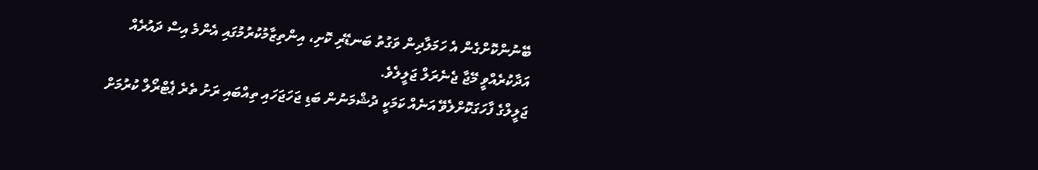ބޭނުންކޮށްގެން އެ ހަމަލާދިން ވަގުތު ބަނޑޭރި ކޮށި، އިންތިޒާމުކުރުމުގައި އެންމެ އިސް ދައުރެއް އަދާކުރެއްވީ މޭޖާ ޖެނެރަލް ޖަލީލެވެ.
ޖަލީލްގެ ފާހަގަކޮށްލެވޭ އަނެއް ކަމަކީ ދުޝްމަނުން ބަޑި ޖަހަޖަހައި ތިއްބައި ރަށު ތެރެ ޕެޓްރޯލް ކުރުމަށް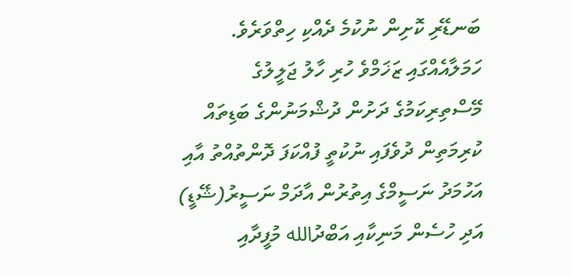ބަނޑޭރި ކޮށިން ނުކުމެ ދެއްކި ހިތްވަރެވެ. ހަމަލާއެއްގައި ޒަޚަމްވެ ހުރި ހާލު ޖަލީލުގެ މޭސްތިރިކަމުގެ ދަށުން ދުޝްމަނުންގެ ބަޑިތައް ކުރިމަތިން ދުވެފައި ނުކުތީ ފުއްކަފަ ދޮންތުއްތު އާއި އަހުމަދު ނަސީމްގެ އިތުރުން އާދަމް ނަސީރު(ޝޭޑީ) އަދި ހުސެން މަނިކާއި އަބްދުالله މުފީދާއި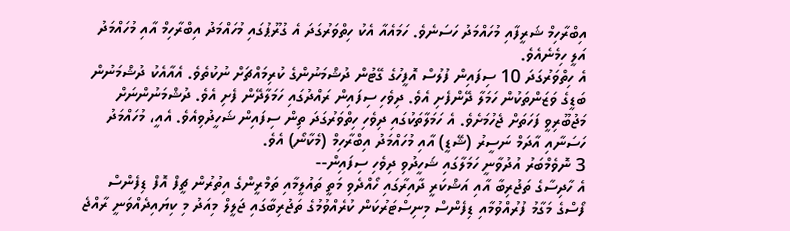އިބްރާހިމް ޝަރީފާއި މުހައްމަދު ހަސަނެވެ. ހަމައެއާ އެކު ހިތްވަރުގަދަ އެ ގުރޫޕުގައި މުހައްމަދު އިބްރާހިމް އާއި މުހައްމަދު އަލީ ހިމެނެއެވެ.
އެ ހިތްވަރުގަދަ 10 ސިފައިން ފުލުސް އޮފީހުގެ ގޭޓުން ދުޝްމަނުންގެ ކުރިމައްޗަށް ނުކުތެވެ. އެއާއެކު ދުޝްމަނުން ބަޑީގެ ވަޒަންތަކުން ހަމަލާ ދޭންފެށި އެވެ. ދިވެހި ސިފައިން ރައްދުގައި ހަމަލާދޭން ފެށި އެވެ. ދުޝްމަނުންނަށް މަޖުބޫރިވީ ފަހަތަށް ޖެހުމަށެވެ. އެ ހަމަލާތަކުގައި ދިވެހި ހިތްވަރުގަދަ ތިން ސިފައިން ޝަހީދުވިއެވެ. އެއީ، މުހައްމަދު ހަސަނާއި އާދަމް ނަސީރު (ޝޭޑީ) އާއި މުހައްމަދު އިބްރާހިމް (މެކާނޯ) އެވެ.
3 ނޮވެމްބަރު އުދުވާނީ ހަމަލާގައި ޝަހީދުވި ދިވެހި ސިފައިން--
އެ ހާދިސާގެ ތަޖުރިބާ އާއި އަޝްކަރީ ދާއިރާގައި ހޯއްދެވި މަތީ ތައުލީމާއި ތަމްރީންގެ އިތުރުން ޗީފް އޮފް ޑިފެންސް ފޯސްގެ މަގާމު ފުރުއްވުމާއި ޑިފެންސް މިނިސްޓަރުކަން ކުރެއްވުމުގެ ތަޖުރިބާގައި ޖަލީލް މިއަދު މި ކިޔައިދެއްވަނީ ރާއްޖެ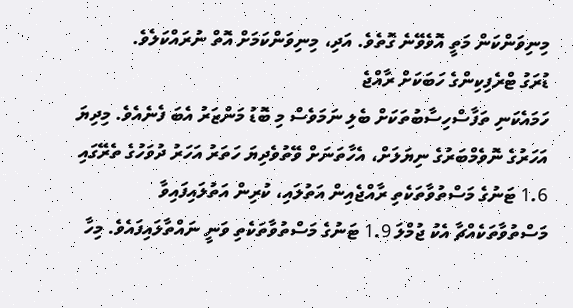މިނިވަންކަން މަތީ އޮވެވޭނެ ގޮތެވެ. އަދި، މިނިވަންކަމަށް އޮތް ނުރައްކަލެވެ.
ޑުރަގު ޓްރެފިކިންގެ ހަބަކަށް ރާއްޖެ
ހަމައެކަނި ތަފާސްހިސާބުތަކަށް ބެލި ނަމަވެސް މި ބޮޑު މަންޒަރު އެބަ ފެނެއެވެ. މިދިޔަ އަހަރުގެ ނޮވެމްބަރުގެ ނިޔަލަށް، އެހާތަނަށް ވޭތުވެދިޔަ ހަތަރު އަހަރު ދުވަހުގެ ތެރޭގައި 1.6 ޓަނުގެ މަސްތުވާތަކެތި ރާއްޖެއިން އަތުލައި، ކުރިން އަތުލައިފައިވާ މަސްތުވާތަކެއްޗާ އެކު ޖުމްލަ 1.9 ޓަނުގެ މަސްތުވާތަކެތި ވަނީ ނައްތާލައިފައެވެ. މިހާ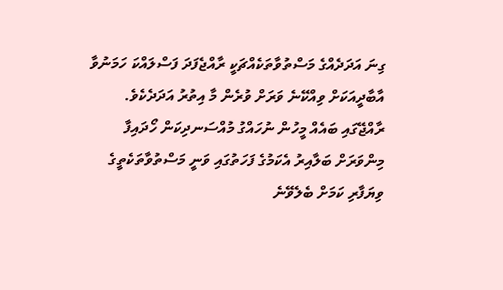ގިނަ އަދަދެއްގެ މަސްތުވާތަކެއްޗަކީ ރާއްޖެފަދަ ފަސްލައްކަ ހަމަނުވާ އާބާދީއަކަށް ވިއްކޭނެ ވަރަށް ވުރެން މާ އިތުރު އަދަދެކެވެ.
ރާއްޖޭގައި ބައެއް މީހުން ނުހައްގު މުއްސަނދިކަން ހޯދައިފާ މިންވަރަށް ބަލާއިރު އެކަމުގެ ފަހަތުގައި ވަނީ މަސްތުވާތަކެތީގެ ވިޔަފާރި ކަމަށް ބެލެވޭނެ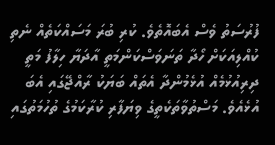ފުރުސަތު ވެސް އެބައޮތެވެ. ކުރި ބުރަ މަސައްކަތެއް ނެތި ކުއްލިއަކަށް ހޯދާ ތަނަވަސްކަންމަތީ އާދަޔާ ހިލާފު މަތީ ދިރިއުޅުމެއް އުޅެމުންދާ އެތައް ބަޔަކު ރާއްޖޭގައި އެބަ އުޅެއެވެ. މަސްތުވާތަކެތީގެ ވިޔަފާރި ކުރާކަމުގެ ތުހުމަތުގައި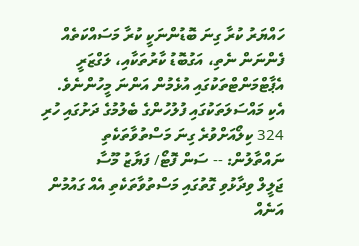ހައްޔަރު ކުރާ ގިނަ ބޮޑުންނަކީ ކުރާ މަސައްކަތެއް ފެންނަން ނެތި، އަގުބޮޑު ކާރުތަކާއި، ލަގްޒަރީ އެޕާޓްމަންޓްތަކުގައި އުޅެމުން އަންނަ މީހުންނެވެ.
އެކި މައްސަލަތަކުގައި ފުލުހުންގެ ބެލުމުގެ ދަށުގައި ހުރި 324 ކިލޯއަށްވުރެ ގިނަ މަސްތުވާތަކެތި ނައްތާލުން: -- ސަން ފޮޓޯ/ ފަޔާޒު މޫސާ
ޖަލީލް ވިދާޅުވި ގޮތުގައި މަސްތުވާތަކެތި އެއް ގައުމުން އަނެއް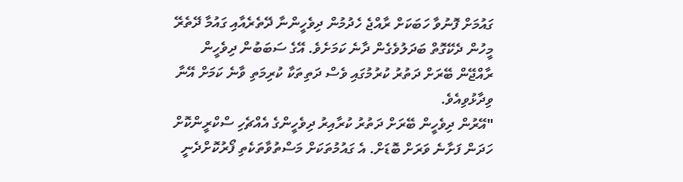ގައުމަށް ފޮނުވާ ހަބަކަށް ރާއްޖެ ހެދުމުން ދިވެހީންނާ ދޭތެރެއާއި ގައުމާ ދޭތެރޭ މީހުން ދެކޭގޮތް ބަދަލުވެގެން ދާނެ ކަމަށެވެ. އޭގެ ސަބަބުން ދިވެހީން ރާއްޖޭން ބޭރަށް ދަތުރު ކުރުމުގައި ވެސް ދަތިތަކާ ކުރިމަތި ވާނެ ކަމަށް އޭނާ ވިދާޅުވިއެވެ.
"އޭރުން ދިވެހީން ބޭރަށް ދަތުރު ކުރާއިރު ދިވެހީންގެ އެއްޗެހި ސްކްރީންކޮށް ހަދަން ފަށާނެ ވަރަށް ބޮޑަށް. އެ ގައުމުތަކަށް މަސްތުވާތަކެތި ފޯރުކޮށްދެނީ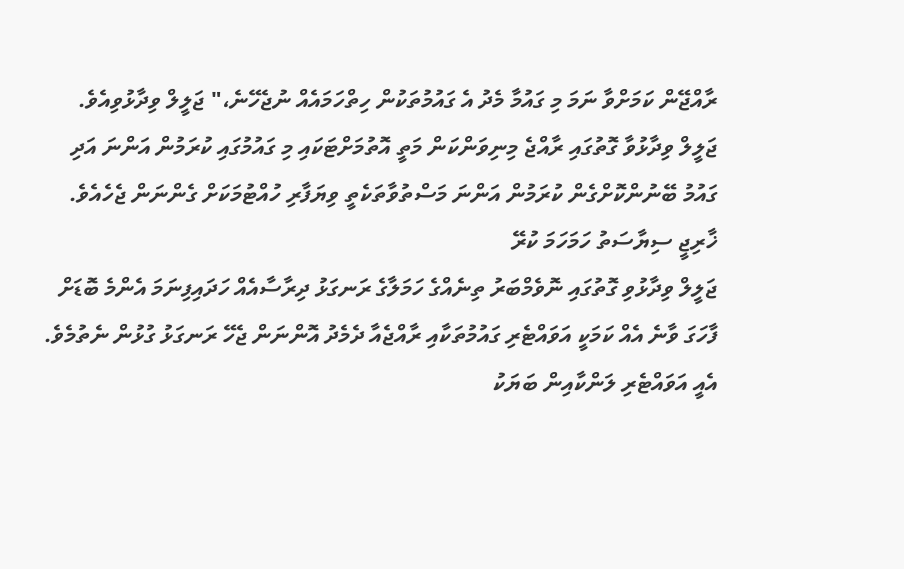ރާއްޖޭން ކަމަށްވާ ނަމަ މި ގައުމާ މެދު އެ ގައުމުތަކުން ހިތްހަމައެއް ނުޖެހޭނެ،" ޖަލީލް ވިދާޅުވިއެވެ.
ޖަލީލް ވިދާޅުވާ ގޮތުގައި ރާއްޖެ މިނިވަންކަން މަތީ އޮތުމަށްޓަކައި މި ގައުމުގައި ކުރަމުން އަންނަ އަދި ގައުމު ބޭނުންކޮށްގެން ކުރަމުން އަންނަ މަސްތުވާތަކެތީ ވިޔަފާރި ހުއްޓުމަކަށް ގެންނަން ޖެހެއެވެ.
ޚާރިޖީ ސިޔާސަތު ހަމަހަމަ ކުރޭ
ޖަލީލް ވިދާޅުވި ގޮތުގައި ނޮވެމްބަރު ތިނެއްގެ ހަމަލާގެ ރަނގަޅު ދިރާސާއެއް ހަދައިފިނަމަ އެންމެ ބޮޑަށް ފާހަގަ ވާނެ އެއް ކަމަކީ އަވައްޓެރި ގައުމުތަކާއި ރާއްޖެއާ ދެމެދު އޮންނަން ޖެހޭ ރަނގަޅު ގުޅުން ނެތުމެވެ. އެއީ އަވައްޓެރި ލަންކާއިން ބަޔަކު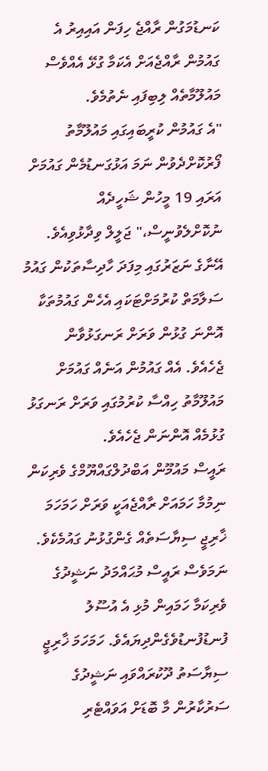ކަނޑުމަގުން ރާއްޖެ ހިފަން އައިއިރު އެ ގައުމުން ރާއްޖެއަށް އެކަމާ ގުޅޭ އެއްވެސް މައުލޫމާތެއް ލިބިފައި ނެތުމެވެ.
"އެ ގައުމުން ކުރީބައިގައި މައުލޫމާތު ފޯރުކޮށްދެވުން ނަމަ އަޅުގަނޑުމެން ގައުމަށް އަރައި 19 މީހުން ޝަހީދެއް ނުކޮށްލެވުނީސް،" ޖަލީލް ވިދާޅުވިއެވެ.
އޭނާގެ ނަޒަރުގައި މިފަދަ ހާދިސާތަކުން ގައުމު ސަލާމަތް ކުރުމަށްޓަކައި އެހެން ގައުމުތަކާ އޮންނަ ގުޅުން ވަރަށް ރަނގަޅުވާން ޖެހެއެވެ. އެއް ގައުމުން އަނެއް ގައުމަށް މައުލޫމާތު ހިއްސާ ކުރުމުގައި ވަރަށް ރަނގަޅު ގުޅުމެއް އޮންނަން ޖެހެއެވެ.
ރައީސް މައުމޫން އަބްދުލްގައްޔޫމްގެ ވެރިކަން ނިމުމާ ހަމައަށް ރާއްޖެއަކީ ވަރަށް ހަމަހަމަ ޚާރިޖީ ސިޔާސަތެއް ގެންގުޅުނު ގައުމެކެވެ. ނަމަވެސް ރައީސް މުޙައްމަދު ނަޝީދުގެ ވެރިކަމާ ހަމައިން މުޅި އެ އުސޫލު ފުނޑުފުނޑުވެގެންދިޔައެވެ. ހަމަހަމަ ޚާރިޖީ ސިޔާސަތު ދޫކުރައްވައި ނަޝީދުގެ ސަރުކާރުން މާ ބޮޑަށް އަވައްޓެރި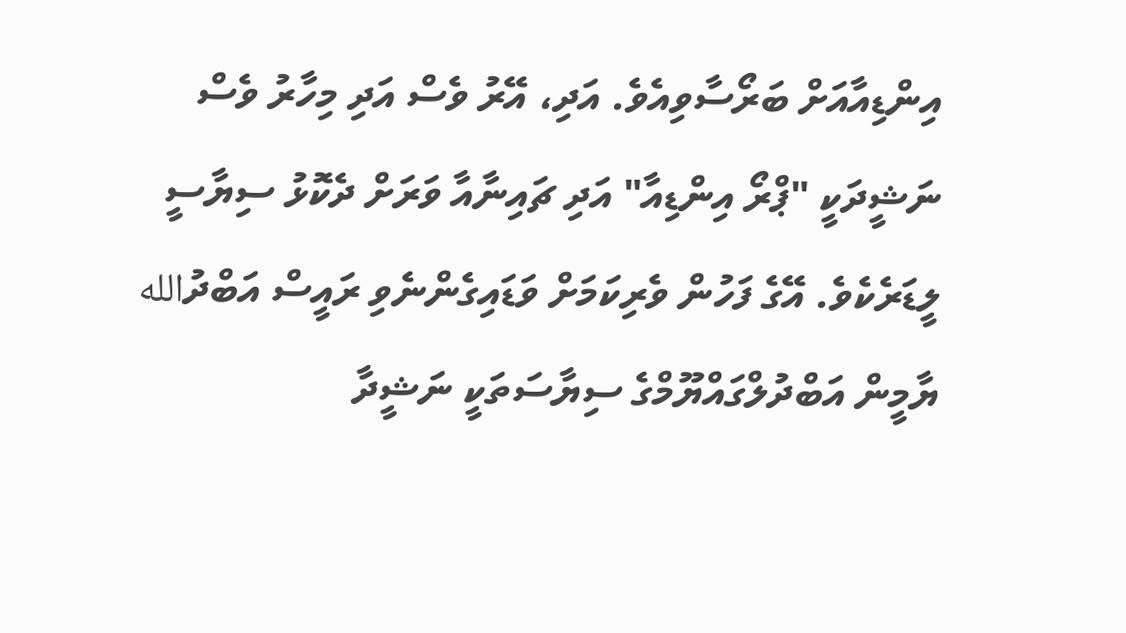އިންޑިއާއަށް ބަރޯސާވިއެވެ. އަދި، އޭރު ވެސް އަދި މިހާރު ވެސް ނަޝީދަކީ "ޕްރޯ އިންޑިއާ" އަދި ޗައިނާއާ ވަރަށް ދެކޮޅު ސިޔާސީ ލީޑަރެކެވެ. އޭގެ ފަހުން ވެރިކަމަށް ވަޑައިގެންނެވި ރައީސް އަބްދުالله ޔާމީން އަބްދުލްގައްޔޫމްގެ ސިޔާސަތަކީ ނަޝީދާ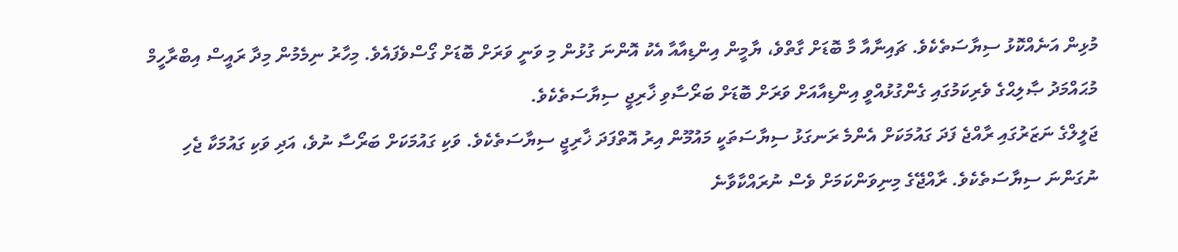މުޅިން އަނެއްކޮޅު ސިޔާސަތެކެވެ. ޗައިނާއާ މާ ބޮޑަށް ގާތްވެ، ޔާމީން އިންޑިއާއާ އެކު އޮންނަ ގުޅުން މި ވަނީ ވަރަށް ބޮޑަށް ގޯސްވެފައެވެ. މިހާރު ނިމެމުން މިދާ ރައީސް އިބްރާހީމް މުޙައްމަދު ޞާލިޙްގެ ވެރިކަމުގައި ގެންގުޅުއްވީ އިންޑިއާއަށް ވަރަށް ބޮޑަށް ބަރޯސާވި ޚާރިޖީ ސިޔާސަތެކެވެ.
ޖަލީލްގެ ނަޒަރުގައި ރާއްޖެ ފަދަ ގައުމަކަށް އެންމެ ރަނގަޅު ސިޔާސަތަކީ މައުމޫން އިރު އޮތްފަދަ ޚާރިޖީ ސިޔާސަތެކެވެ. ވަކި ގައުމަކަށް ބަރޯސާ ނުވެ، އަދި ވަކި ގައުމަކާ ޖެހި ނުގަންނަ ސިޔާސަތެކެވެ. ރާއްޖޭގެ މިނިވަންކަމަށް ވެސް ނުރައްކާވާނެ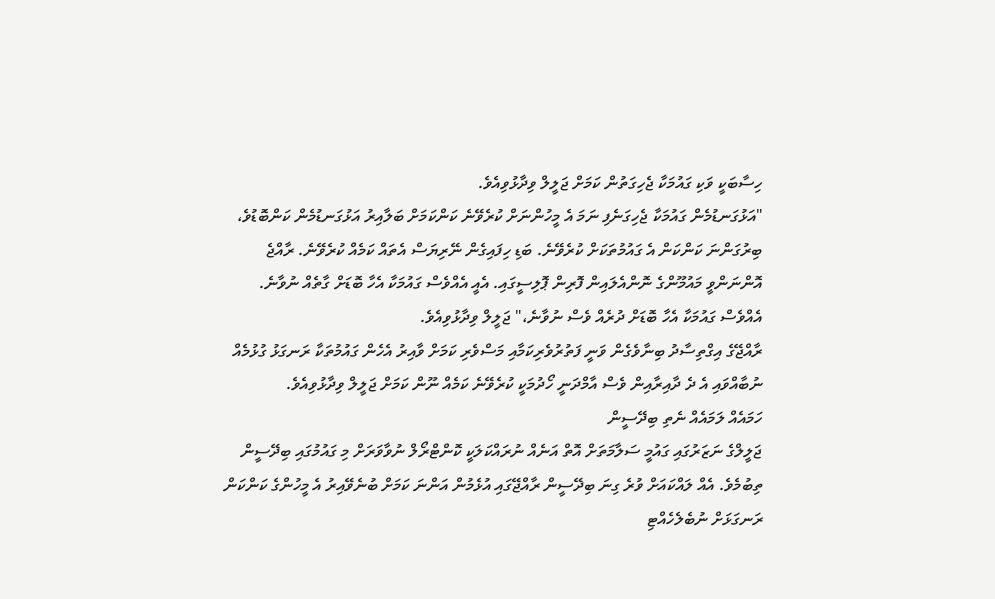ހިސާބަކީ ވަކި ގައުމަކާ ޖެހިގަތުން ކަމަށް ޖަލީލް ވިދާޅުވިއެވެ.
"އަޅުގަނޑުމެން ގައުމަކާ ޖެހިގަނެފި ނަމަ އެ މީހުންނަށް ކުރެވޭނެ ކަންކަމަށް ބަލާއިރު އަޅުގަނޑުމެން ކަންބޮޑުވެ، ބިރުގަންނަ ކަންކަން އެ ގައުމުތަކަށް ކުރެވޭނެ. ބަޑި ހިފައިގެން ނޭރިޔަސް އެތައް ކަމެއް ކުރެވޭނެ. ރާއްޖެ އޮންނަންވީ މައުމޫންގެ ނޮންއެލައިން ފޮރިން ޕޮލިސީގައި. އެއީ އެއްވެސް ގައުމަކާ އެހާ ބޮޑަށް ގާތެއް ނުވާނެ. އެއްވެސް ގައުމަކާ އެހާ ބޮޑަށް ދުރެއް ވެސް ނުވާނެ،" ޖަލީލް ވިދާޅުވިއެވެ.
ރާއްޖޭގެ އިގްތިސާދު ބިނާވެގެން ވަނީ ފަތުރުވެރިކަމާއި މަސްވެރި ކަމަށް ވާއިރު އެހެން ގައުމުތަކާ ރަނގަޅު ގުޅުމެއް ނުބާއްވައި އެ ދެ ދާއިރާއިން ވެސް އާމްދަނީ ހޯދުމަކީ ކުރެވޭނެ ކަމެއް ނޫން ކަމަށް ޖަލީލް ވިދާޅުވިއެވެ.
ހަމައެއް ލަމައެއް ނެތި ބިދޭސީން
ޖަލީލްގެ ނަޒަރުގައި ގައުމީ ސަލާމަތަށް އޮތް އަނެއް ނުރައްކަލަކީ ކޮންޓްރޯލް ނުވާވަރަށް މި ގައުމުގައި ބިދޭސީން ތިބުމެވެ. އެއް ލައްކައަށް ވުރެ ގިނަ ބިދޭސީން ރާއްޖޭގައި އުޅެމުން އަންނަ ކަމަށް ބުނެވޭއިރު އެ މީހުންގެ ކަންކަން ރަނގަޅަށް ނުބެލެހެއްޓި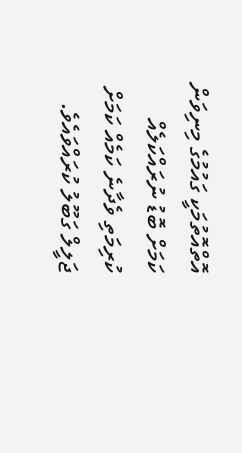އޮތްއޮތުމަކީ ގައުމުގެ މިނިވަން ކަމަށް ބޮޑު ނުރައްކަލެއް ކުރިމަތި ވެދާނެ ކަމެއް ކަމަށް ޖަލީލް ގަބޫލު ކުރައްވައެވެ.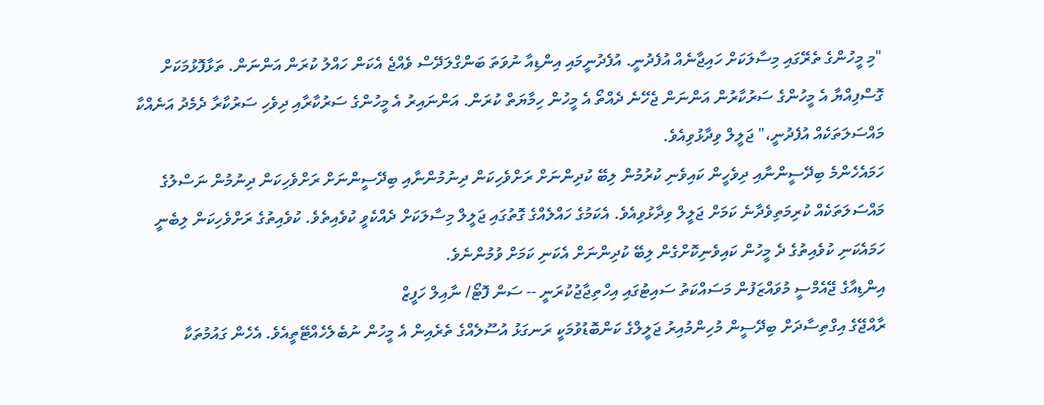"މި މީހުންގެ ތެރޭގައި މިސާލަކަށް ހައިޖާނެއް އުފެދުނީ. އުފެދުނީމައި އިންޑިއާ ނުވަތަ ބަންގްލަދޭސް ވެއްޖެ އެކަން ހައްލު ކުރަން އަންނަން. ތަޅާފޮޅުމަކަށް ގޮސްފިއްޔާ އެ މީހުންގެ ސަރުކާރުން އަންނަން ޖެހޭނެ ދެއްތޯ އެ މީހުން ހިމާޔަތް ކުރަން. އަންނައިރު އެ މީހުންގެ ސަރުކާރާއި ދިވެހި ސަރުކާރާ ދެމެދު އަނެއްކާ މައްސަލަތަކެއް އުފެދުނީ،" ޖަލީލް ވިދާޅުވިއެވެ.
ހަމައެހެންމެ ބިދޭސީންނާއި ދިވެހީން ކައިވެނި ކުރުމުން ލިބޭ ކުދިންނަށް ރަށްވެހިކަން ދިނުމުންނާއި ބިދޭސީންނަށް ރަށްވެހިކަން ދިނުމުން ނަސްލުގެ މައްސަލަތަކެއް ކުރިމަތިވެދާނެ ކަމަށް ޖަލީލް ވިދާޅުވިއެވެ. އެކަމުގެ ހައްލެއްގެ ގޮތުގައި ޖަލީލް މިސާލަކަށް ދެއްކެވީ ކުވެއިތެވެ. ކުވެއިތުގެ ރަށްވެހިކަން ލިބެނީ ހަމައެކަނި ކުވެއިތުގެ ދެ މީހުން ކައިވެނިކޮށްގެން ލިބޭ ކުދިންނަށް އެކަނި ކަމަށް ވުމުންނެވެ.
އިންޑިއާގެ ޖޭއެމްސީ މުވައްޒަފުން މަސައްކަތު ސައިޓުގައި އިހްތިޖާޖުކުރަނީ -- ސަން ފޮޓޯ/ ނާއިލް ހަފީޒް
ރާއްޖޭގެ އިގްތިސާދަށް ބިދޭސީން މުހިންމުއިރު ޖަލީލްގެ ކަންބޮޑުވުމަކީ ރަނގަޅު އުސޫލެއްގެ ތެރެއިން އެ މީހުން ނުބެލެހެއްޓޭތީއެވެ. އެހެން ގައުމުތަކާ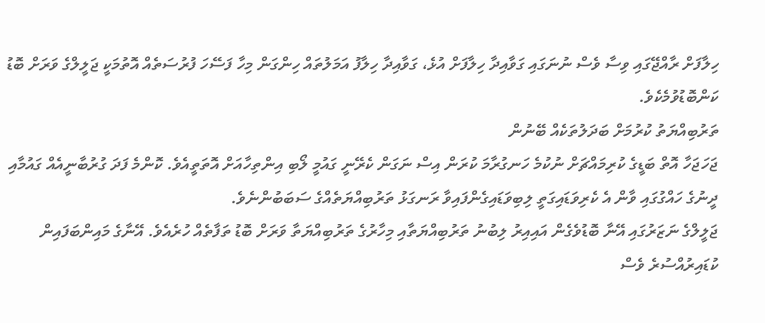ހިލާފަށް ރާއްޖޭގައި ވިސާ ވެސް ނުނަގައި ގަވާއިދާ ހިލާފަށް އުޅެ، ގަވާއިދާ ހިލާފު އަމަލުތައް ހިންގަން މިހާ ފަސޭހަ ފުރުސަތެއް އޮތުމަކީ ޖަލީލްގެ ވަރަށް ބޮޑު ކަންބޮޑުވުމެކެވެ.
ތަރުބިއްޔަތު ކުރުމަށް ބަދަލުތަކެއް ބޭނުން
ޖަހަޖަހާ އޮތް ބަޑީގެ ކުރިމައްޗަށް ނުކުމެ ހަނގުރާމަ ކުރަން އިސް ނަގަން ކެރޭނީ ގައުމީ ލޯބި އިންތިހާއަށް އޮތަތީއެވެ. ކޮންމެ ފަދަ ގުރުބާނީއެއް ގައުމާއި ދީނުގެ ހައްގުގައި ވާން އެ ކެރިވަޑައިގަތީ ލިބިވަޑައިގެންފައިވާ ރަނގަޅު ތަރުބިއްޔަތެއްގެ ސަބަބުންނެވެ.
ޖަލީލްގެ ނަޒަރުގައި އޭނާ ބޮޑުވެގެން އައިއިރު ލިބުނު ތަރުބިއްޔަތާއި މިހާރުގެ ތަރުބިއްޔަތާ ވަރަށް ބޮޑު ތަފާތެއް ހުރެއެވެ. އޭނާގެ މައިންބަފައިން ކުޑައިރުއްސުރެ ވެސް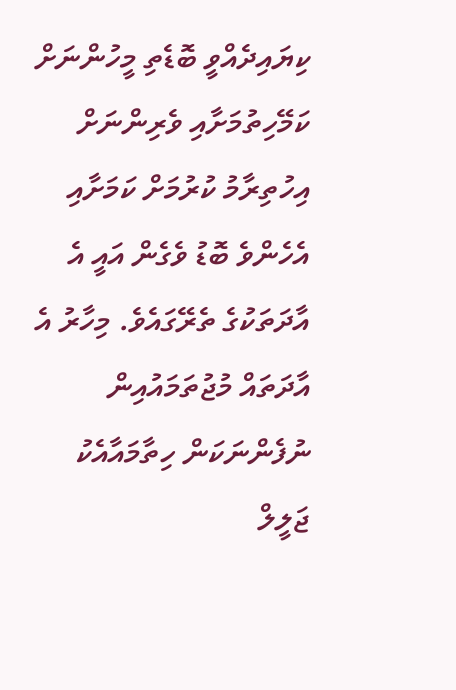ކިޔައިދެއްވީ ބޮޑެތި މީހުންނަށް ކަމޭހިތުމަށާއި ވެރިންނަށް އިހުތިރާމު ކުރުމަށް ކަމަށާއި އެހެންވެ ބޮޑު ވެގެން އައީ އެ އާދަތަކުގެ ތެރޭގައެވެ. މިހާރު އެ އާދަތައް މުޖުތަމައުއިން ނުފެންނަކަން ހިތާމައާއެކު ޖަލީލް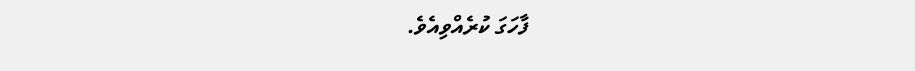ފާހަގަ ކުރެއްވިއެވެ.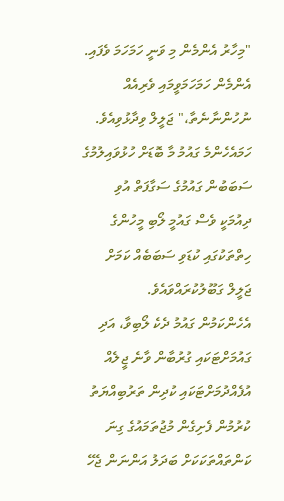"މިހާރު އެންމެން މި ވަނީ ހަމަހަމަ ވެފައި. އެންމެން ހަމަހަމަވީމައި ވެރިއެއް ނުހުންނާނެތާ،" ޖަލީލް ވިދާޅުވިއެވެ.
ހަމައެހެންމެ ގައުމު މާ ބޮޑަށް ހުޅުވައިލުމުގެ ސަބަބުން ގައުމުގެ ސަގާފަތް އުވި ދިއުމަކީ ވެސް ގައުމީ ލޯބި މީހުންގެ ހިތްތަކުގައި ކުޑަވި ސަބަބެއް ކަމަށް ޖަލީލް ގަބޫލުކުރައްވައެވެ.
އެހެންކަމުން ގައުމު ދެކެ ލޯބިވާ، އަދި ގައުމަށްޓަކައި ގުރުބާން ވާނެ ޖީލެއް އުފެއްދުމަށްޓަކައި ކުދިން ތަރުބިއްޔަތު ކުރުމުން ފެށިގެން މުޖުތަމައުގެ ގިނަ ކަންތައްތަކަކަށް ބަދަލު އަންނަން ޖެހޭ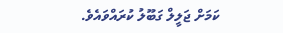ކަމަށް ޖަލީލް ގަބޫލު ކުރައްވައެވެ.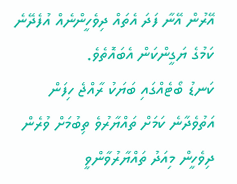އޭރުން އޭނާ ފަދަ އެތައް ދިވެހީންނެއް އުފެދޭނެ ކަމުގެ ޔަގީންކަން އެބައޮތެވެ.
ކަނޑު ބޯޓެއްގައި ބަޔަކު ރާއްޖެ ހިފަން އަތުވެދާނެ ކަމަށް ތައްޔާރުވެ ތިބުމަށް ވުރެން ދިވެހީން މިއަދު ތައްޔާރުވާންވީ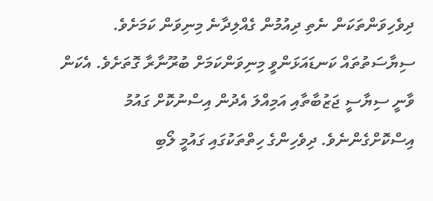ދިވެހިވަންތަކަން ނެތި ދިއުމުން ގެއްލިދާނެ މިނިވަން ކަމަށެވެ. ސިޔާސަތުތައް ކަނޑައަޅަންވީ މިނިވަންކަމަށް ބުރޫނާރާ ގޮތަށެވެ. އެކަން ވާނީ ސިޔާސީ ޖަޒުބާތާއި އަމިއްލަ އެދުން އިސްނުކޮށް ގައުމު އިސްކޮށްގެންނެވެ. ދިވެހިންގެ ހިތްތަކުގައި ގައުމީ ލޯބި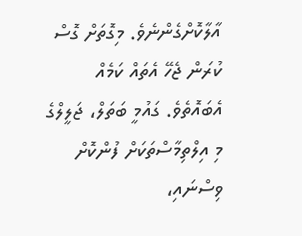އާލާކޮށްގެންނެވެ. މިގޮތަށް ގޮސް ކުރަން ޖެހޭ އެތައް ކަމެއް އެބައޮތެވެ. ގައުމީ ބަތަލް، ޖަލީލްގެ މި އިލްތިމާސްތަކަށް ފުންކޮށް ވިސްނައި،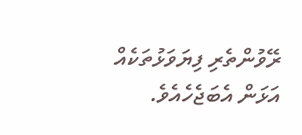ރޭވުންތެރި ފިޔަވަޅުތަކެއް އަޅަން އެބަޖެހެއެވެ.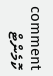comment ކޮމެންޓް